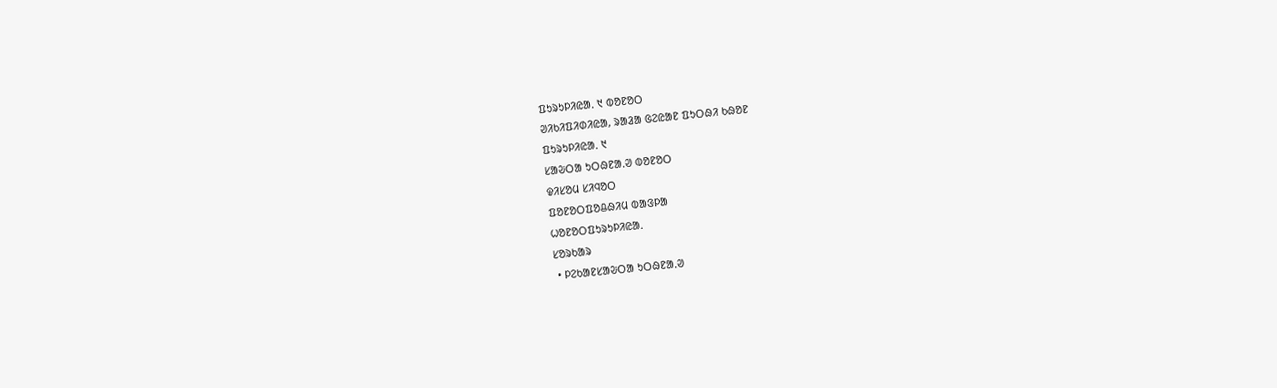ᱯᱩᱨᱩᱞᱤᱭᱟᱹ ᱑ ᱵᱚᱱᱚᱛ
ᱣᱤᱠᱤᱯᱤᱰᱤᱭᱟ, ᱨᱟᱲᱟ ᱜᱮᱭᱟᱱ ᱯᱩᱛᱷᱤ ᱠᱷᱚᱱ
ᱯᱩᱨᱩᱞᱤᱭᱟᱹ ᱑
ᱥᱟᱶᱛᱟ ᱩᱛᱷᱱᱟᱹᱣ ᱵᱚᱱᱚᱛ
ᱫᱤᱥᱚᱢ ᱥᱤᱧᱚᱛ
ᱯᱚᱱᱚᱛᱯᱚᱪᱷᱤᱢ ᱵᱟᱝᱞᱟ
ᱦᱚᱱᱚᱛᱯᱩᱨᱩᱞᱤᱭᱟᱹ
ᱥᱚᱨᱠᱟᱨ
 • ᱞᱮᱠᱟᱱᱥᱟᱶᱛᱟ ᱩᱛᱷᱱᱟᱹᱣ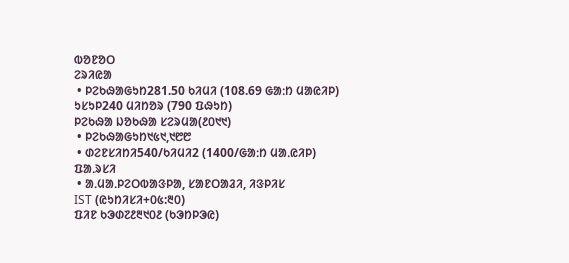ᱵᱚᱱᱚᱛ
ᱮᱨᱤᱭᱟ
 • ᱞᱮᱠᱷᱟᱜᱩᱴ281.50 ᱠᱤᱢᱤ (108.69 ᱜᱟᱺᱴ ᱢᱟᱭᱤᱞ)
ᱩᱥᱩᱞ240 ᱢᱤᱴᱚᱨ (790 ᱯᱷᱩᱴ)
ᱞᱮᱠᱷᱟ ᱡᱚᱠᱷᱟ ᱥᱮᱨᱢᱟ(᱒᱐᱑᱑)
 • ᱞᱮᱠᱷᱟᱜᱩᱴ᱑᱕᱑,᱑᱘᱘
 • ᱰᱮᱱᱥᱤᱴᱤ540/ᱠᱤᱢᱤ2 (1400/ᱜᱟᱺᱴ ᱢᱟᱹᱭᱤᱞ)
ᱯᱟᱹᱨᱥᱤ
 • ᱟᱹᱢᱟᱹᱞᱮᱛᱵᱟᱝᱞᱟ, ᱥᱟᱱᱛᱟᱲᱤ, ᱤᱝᱞᱤᱥ
IST (ᱭᱩᱴᱤᱥᱤ+᱐᱕:᱓᱐)
ᱯᱤᱱ ᱠᱳᱰ᱗᱒᱓᱑᱐᱒ (ᱠᱳᱴᱞᱳᱭ)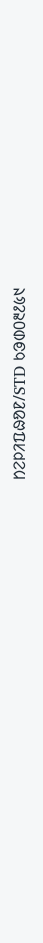ᱴᱮᱞᱤᱯᱷᱚᱱ/STD ᱠᱳᱰ᱐᱓᱒᱕᱑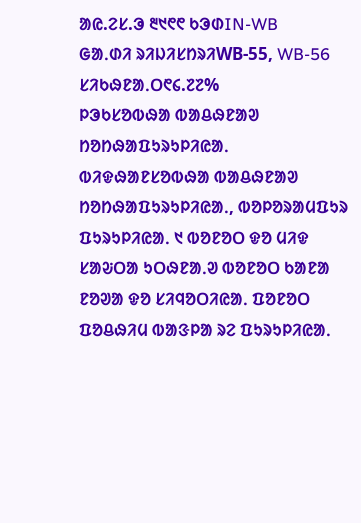ᱟᱭ.ᱮᱥ.ᱳ ᱓᱑᱖᱖ ᱠᱳᱰIN-WB
ᱜᱟᱹᱰᱤ ᱨᱤᱡᱤᱥᱴᱨᱤWB-55, WB-56
ᱥᱤᱠᱷᱱᱟᱹᱛ᱖᱔.᱗᱗%
ᱞᱳᱠᱥᱚᱵᱷᱟ ᱵᱟᱪᱷᱱᱟᱣ ᱴᱚᱴᱷᱟᱯᱩᱨᱩᱞᱤᱭᱟᱹ
ᱵᱤᱫᱷᱟᱱᱥᱚᱵᱷᱟ ᱵᱟᱪᱷᱱᱟᱣ ᱴᱚᱴᱷᱟᱯᱩᱨᱩᱞᱤᱭᱟᱹ, ᱵᱚᱞᱚᱨᱟᱢᱯᱩᱨ
ᱯᱩᱨᱩᱞᱤᱭᱟᱹ ᱑ ᱵᱚᱱᱚᱛ ᱫᱚ ᱢᱤᱫ ᱥᱟᱶᱛᱟ ᱩᱛᱷᱱᱟᱹᱣ ᱵᱚᱱᱚᱛ ᱠᱟᱱᱟ ᱱᱚᱣᱟ ᱫᱚ ᱥᱤᱧᱚᱛᱤᱭᱟᱹ ᱯᱚᱱᱚᱛ ᱯᱚᱪᱷᱤᱢ ᱵᱟᱝᱞᱟ ᱨᱮ ᱯᱩᱨᱩᱞᱤᱭᱟᱹ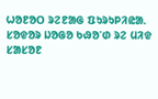ᱦᱚᱱᱚᱛ ᱨᱮᱱᱟᱜ ᱯᱩᱨᱩᱞᱤᱭᱟᱹ ᱥᱚᱫᱚᱨ ᱡᱚᱜᱚ ᱠᱷᱚᱸᱰ ᱨᱮ ᱢᱤᱫ ᱥᱟᱥᱚᱱ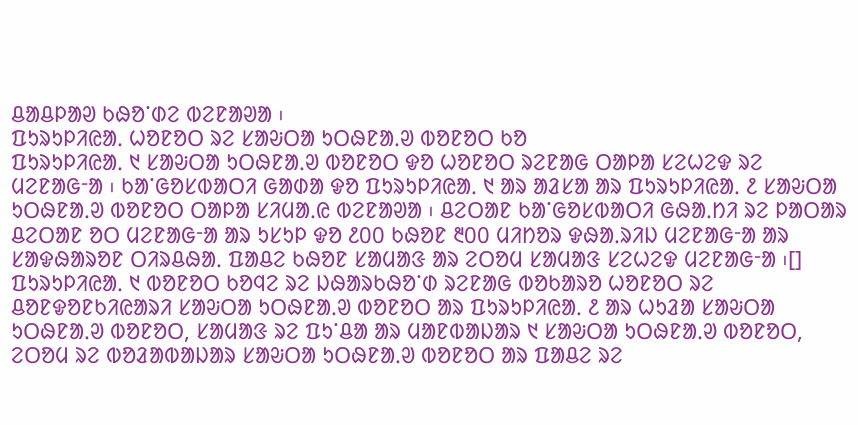ᱪᱟᱪᱞᱟᱣ ᱠᱷᱚᱸᱰᱮ ᱵᱮᱱᱟᱣᱟ ᱾
ᱯᱩᱨᱩᱞᱤᱭᱟᱹ ᱦᱚᱱᱚᱛ ᱨᱮ ᱥᱟᱶᱛᱟ ᱩᱛᱷᱱᱟᱹᱣ ᱵᱚᱱᱚᱛ ᱠᱚ
ᱯᱩᱨᱩᱞᱤᱭᱟᱹ ᱑ ᱥᱟᱶᱛᱟ ᱩᱛᱷᱱᱟᱹᱣ ᱵᱚᱱᱚᱛ ᱫᱚ ᱦᱚᱱᱚᱛ ᱨᱮᱱᱟᱜ ᱛᱟᱞᱟ ᱥᱮᱦᱮᱫ ᱨᱮ ᱢᱮᱱᱟᱜᱼᱟ ᱾ ᱠᱟᱸᱜᱚᱥᱵᱟᱛᱤ ᱜᱟᱰᱟ ᱫᱚ ᱯᱩᱨᱩᱞᱤᱭᱟᱹ ᱑ ᱟᱨ ᱟᱲᱥᱟ ᱟᱨ ᱯᱩᱨᱩᱞᱤᱭᱟᱹ ᱒ ᱥᱟᱶᱛᱟ ᱩᱛᱷᱱᱟᱹᱣ ᱵᱚᱱᱚᱛ ᱛᱟᱞᱟ ᱥᱤᱢᱟᱹᱭ ᱵᱮᱱᱟᱣᱟ ᱾ ᱪᱮᱛᱟᱱ ᱠᱟᱸᱜᱚᱥᱵᱟᱛᱤ ᱜᱷᱟᱹᱴᱤ ᱨᱮ ᱞᱟᱛᱟᱨ ᱪᱮᱛᱟᱱ ᱚᱛ ᱢᱮᱱᱟᱜᱼᱟ ᱟᱨ ᱩᱥᱩᱞ ᱫᱚ ᱒᱐᱐ ᱠᱷᱚᱱ ᱓᱐᱐ ᱢᱤᱴᱚᱨ ᱫᱷᱟᱹᱨᱤᱡ ᱢᱮᱱᱟᱜᱼᱟ ᱟᱨ ᱥᱟᱫᱷᱟᱨᱚᱱ ᱛᱤᱨᱪᱷᱟᱹ ᱯᱟᱪᱮ ᱠᱷᱚᱱ ᱥᱟᱢᱟᱝ ᱟᱨ ᱮᱛᱚᱢ ᱥᱟᱢᱟᱝ ᱥᱮᱦᱮᱫ ᱢᱮᱱᱟᱜᱼᱟ ᱾[]
ᱯᱩᱨᱩᱞᱤᱭᱟᱹ ᱑ ᱵᱚᱱᱚᱛ ᱠᱚᱧᱮ ᱨᱮ ᱡᱷᱟᱨᱠᱷᱚᱸᱰ ᱨᱮᱱᱟᱜ ᱵᱚᱠᱟᱨᱚ ᱦᱚᱱᱚᱛ ᱨᱮ ᱪᱚᱱᱫᱚᱱᱠᱤᱭᱟᱨᱤ ᱥᱟᱶᱛᱟ ᱩᱛᱷᱱᱟᱹᱣ ᱵᱚᱱᱚᱛ ᱟᱨ ᱯᱩᱨᱩᱞᱤᱭᱟᱹ ᱒ ᱟᱨ ᱦᱩᱲᱟ ᱥᱟᱶᱛᱟ ᱩᱛᱷᱱᱟᱹᱣ ᱵᱚᱱᱚᱛ, ᱥᱟᱢᱟᱝ ᱨᱮ ᱯᱩᱸᱪᱟ ᱟᱨ ᱢᱟᱱᱵᱟᱡᱟᱨ ᱑ ᱥᱟᱶᱛᱟ ᱩᱛᱷᱱᱟᱹᱣ ᱵᱚᱱᱚᱛ, ᱮᱛᱚᱢ ᱨᱮ ᱵᱚᱲᱟᱵᱟᱡᱟᱨ ᱥᱟᱶᱛᱟ ᱩᱛᱷᱱᱟᱹᱣ ᱵᱚᱱᱚᱛ ᱟᱨ ᱯᱟᱪᱮ ᱨᱮ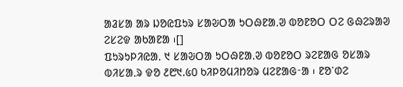ᱟᱲᱥᱟ ᱟᱨ ᱡᱚᱭᱯᱩᱨ ᱥᱟᱶᱛᱟ ᱩᱛᱷᱱᱟᱹᱣ ᱵᱚᱱᱚᱛ ᱛᱮ ᱜᱷᱮᱨᱟᱣ ᱮᱥᱮᱫ ᱟᱠᱟᱱᱟ ᱾[]
ᱯᱩᱨᱩᱞᱤᱭᱟᱹ ᱑ ᱥᱟᱶᱛᱟ ᱩᱛᱷᱱᱟᱹᱣ ᱵᱚᱱᱚᱛ ᱨᱮᱱᱟᱜ ᱚᱥᱟᱨ ᱵᱤᱥᱟᱹᱨ ᱫᱚ ᱒᱘᱑.᱕᱐ ᱠᱤᱞᱚᱢᱤᱴᱚᱨ ᱢᱮᱱᱟᱜᱼᱟ ᱾ ᱱᱚᱸᱰᱮ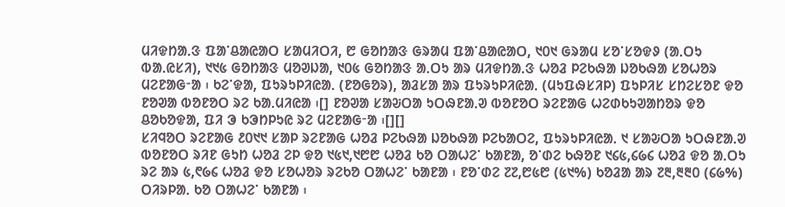ᱢᱤᱫᱴᱟᱹᱝ ᱯᱟᱸᱪᱟᱭᱟᱛ ᱥᱟᱢᱤᱛᱤ, ᱘ ᱜᱚᱴᱟᱝ ᱜᱨᱟᱢ ᱯᱟᱸᱪᱟᱭᱟᱛ, ᱑᱐᱑ ᱜᱨᱟᱢ ᱥᱚᱸᱥᱚᱫᱽ (ᱟᱹᱛᱩ ᱵᱟᱹᱭᱥᱤ), ᱑᱑᱕ ᱜᱚᱴᱟᱝ ᱢᱚᱣᱡᱟ, ᱑᱐᱕ ᱜᱚᱴᱟᱝ ᱟᱹᱛᱩ ᱟᱨ ᱢᱤᱫᱴᱟᱹᱝ ᱦᱚᱲ ᱞᱮᱠᱷᱟ ᱡᱚᱠᱷᱟ ᱥᱚᱦᱚᱨ ᱢᱮᱱᱟᱜᱼᱟ ᱾ ᱠᱮᱸᱫᱟ, ᱯᱩᱨᱩᱞᱤᱭᱟᱹ (ᱱᱚᱜᱚᱨ), ᱟᱲᱥᱟ ᱟᱨ ᱯᱩᱨᱩᱞᱤᱭᱟᱹ (ᱢᱩᱯᱷᱥᱤᱞ) ᱯᱩᱞᱤᱥ ᱥᱴᱮᱥᱚᱱ ᱫᱚ ᱱᱚᱣᱟ ᱵᱚᱱᱚᱛ ᱨᱮ ᱠᱟᱹᱢᱤᱭᱟ ᱾[] ᱱᱚᱣᱟ ᱥᱟᱶᱛᱟ ᱩᱛᱷᱱᱟᱹᱣ ᱵᱚᱱᱚᱛ ᱨᱮᱱᱟᱜ ᱦᱮᱰᱠᱩᱣᱟᱴᱚᱨ ᱫᱚ ᱪᱚᱠᱚᱫᱟ, ᱯᱤ ᱳ ᱠᱳᱴᱞᱩᱭ ᱨᱮ ᱢᱮᱱᱟᱜᱼᱟ ᱾[][]
ᱥᱤᱧᱚᱛ ᱨᱮᱱᱟᱜ ᱒᱐᱑᱑ ᱥᱟᱞ ᱨᱮᱱᱟᱜ ᱦᱚᱲ ᱞᱮᱠᱷᱟ ᱡᱚᱠᱷᱟ ᱞᱮᱠᱟᱛᱮ, ᱯᱩᱨᱩᱞᱤᱭᱟᱹ ᱑ ᱥᱟᱶᱛᱟ ᱩᱛᱷᱱᱟᱹᱣ ᱵᱚᱱᱚᱛ ᱨᱤᱱ ᱜᱩᱴ ᱦᱚᱲ ᱮᱞ ᱫᱚ ᱑᱕᱑,᱑᱘᱘ ᱦᱚᱲ ᱠᱚ ᱛᱟᱦᱮᱸ ᱠᱟᱱᱟ, ᱚᱸᱰᱮ ᱠᱷᱚᱱ ᱑᱔᱕,᱔᱙᱔ ᱦᱚᱲ ᱫᱚ ᱟᱹᱛᱩ ᱨᱮ ᱟᱨ ᱕,᱖᱙᱔ ᱦᱚᱲ ᱫᱚ ᱥᱚᱦᱚᱨ ᱨᱮᱠᱚ ᱛᱟᱦᱮᱸ ᱠᱟᱱᱟ ᱾ ᱱᱚᱸᱰᱮ ᱗᱗,᱘᱕᱘ (᱕᱑%) ᱠᱚᱲᱟ ᱟᱨ ᱗᱓,᱓᱓᱐ (᱔᱙%) ᱛᱤᱨᱞᱟᱹ ᱠᱚ ᱛᱟᱦᱮᱸ ᱠᱟᱱᱟ ᱾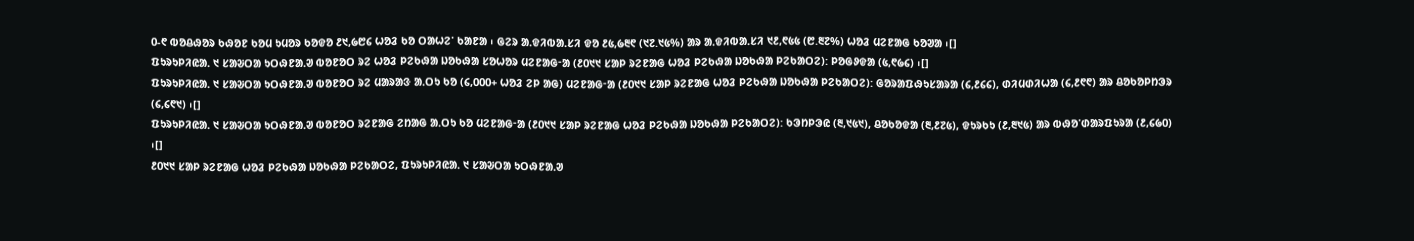᱐-᱖ ᱵᱚᱪᱷᱚᱨ ᱠᱷᱚᱱ ᱠᱚᱢ ᱩᱢᱚᱨ ᱠᱚᱫᱚ ᱒᱑,᱙᱘᱔ ᱦᱚᱲ ᱠᱚ ᱛᱟᱦᱮᱸ ᱠᱟᱱᱟ ᱾ ᱜᱮᱨ ᱟᱹᱫᱤᱵᱟᱹᱥᱤ ᱫᱚ ᱒᱕,᱙᱓᱖ (᱑᱗.᱑᱕%) ᱟᱨ ᱟᱹᱫᱤᱵᱟᱹᱥᱤ ᱑᱒,᱖᱕᱕ (᱘.᱓᱗%) ᱦᱚᱲ ᱢᱮᱱᱟᱜ ᱠᱚᱣᱟ ᱾[]
ᱯᱩᱨᱩᱞᱤᱭᱟᱹ ᱑ ᱥᱟᱶᱛᱟ ᱩᱛᱷᱱᱟᱹᱣ ᱵᱚᱱᱚᱛ ᱨᱮ ᱦᱚᱲ ᱞᱮᱠᱷᱟ ᱡᱚᱠᱷᱟ ᱥᱚᱦᱚᱨ ᱢᱮᱱᱟᱜᱼᱟ (᱒᱐᱑᱑ ᱥᱟᱞ ᱨᱮᱱᱟᱜ ᱦᱚᱲ ᱞᱮᱠᱷᱟ ᱡᱚᱠᱷᱟ ᱞᱮᱠᱟᱛᱮ): ᱞᱚᱜᱽᱫᱟ (᱕,᱖᱙᱔) ᱾[]
ᱯᱩᱨᱩᱞᱤᱭᱟᱹ ᱑ ᱥᱟᱶᱛᱟ ᱩᱛᱷᱱᱟᱹᱣ ᱵᱚᱱᱚᱛ ᱨᱮ ᱢᱟᱨᱟᱝ ᱟᱹᱛᱩ ᱠᱚ (᱔,᱐᱐᱐+ ᱦᱚᱲ ᱮᱞ ᱟᱜ) ᱢᱮᱱᱟᱜᱼᱟ (᱒᱐᱑᱑ ᱥᱟᱞ ᱨᱮᱱᱟᱜ ᱦᱚᱲ ᱞᱮᱠᱷᱟ ᱡᱚᱠᱷᱟ ᱞᱮᱠᱟᱛᱮ): ᱜᱚᱨᱟᱯᱷᱩᱥᱟᱨᱟ (᱔,᱒᱔᱔), ᱰᱤᱢᱰᱤᱦᱟ (᱔,᱒᱖᱖) ᱟᱨ ᱪᱚᱠᱚᱞᱴᱳᱨ (᱔,᱔᱖᱑) ᱾[]
ᱯᱩᱨᱩᱞᱤᱭᱟᱹ ᱑ ᱥᱟᱶᱛᱟ ᱩᱛᱷᱱᱟᱹᱣ ᱵᱚᱱᱚᱛ ᱨᱮᱱᱟᱜ ᱮᱴᱟᱜ ᱟᱹᱛᱩ ᱠᱚ ᱢᱮᱱᱟᱜᱼᱟ (᱒᱐᱑᱑ ᱥᱟᱞ ᱨᱮᱱᱟᱜ ᱦᱚᱲ ᱞᱮᱠᱷᱟ ᱡᱚᱠᱷᱟ ᱞᱮᱠᱟᱛᱮ): ᱠᱳᱴᱞᱳᱭ (᱓,᱑᱕᱑), ᱪᱚᱠᱚᱫᱟ (᱓,᱒᱗᱕), ᱫᱩᱨᱠᱩ (᱒,᱓᱑᱕) ᱟᱨ ᱵᱷᱚᱸᱰᱟᱨᱯᱩᱨᱟ (᱒,᱔᱙᱐) ᱾[]
᱒᱐᱑᱑ ᱥᱟᱞ ᱨᱮᱱᱟᱜ ᱦᱚᱲ ᱞᱮᱠᱷᱟ ᱡᱚᱠᱷᱟ ᱞᱮᱠᱟᱛᱮ, ᱯᱩᱨᱩᱞᱤᱭᱟᱹ ᱑ ᱥᱟᱶᱛᱟ ᱩᱛᱷᱱᱟᱹᱣ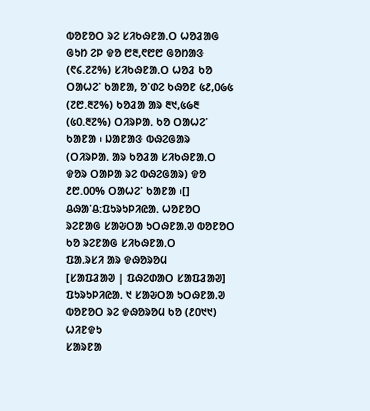ᱵᱚᱱᱚᱛ ᱨᱮ ᱥᱤᱠᱷᱱᱟᱹᱛ ᱦᱚᱲᱟᱜ ᱜᱩᱴ ᱮᱞ ᱫᱚ ᱘᱓,᱖᱘᱘ ᱜᱚᱴᱟᱝ (᱖᱔.᱗᱗%) ᱥᱤᱠᱷᱱᱟᱹᱛ ᱦᱚᱲ ᱠᱚ ᱛᱟᱦᱮᱸ ᱠᱟᱱᱟ, ᱚᱸᱰᱮ ᱠᱷᱚᱱ ᱕᱒,᱐᱙᱕ (᱗᱘.᱓᱗%) ᱠᱚᱲᱟ ᱟᱨ ᱓᱑,᱕᱙᱓ (᱕᱐.᱓᱗%) ᱛᱤᱨᱞᱟᱹ ᱠᱚ ᱛᱟᱦᱮᱸ ᱠᱟᱱᱟ ᱾ ᱡᱟᱱᱟᱝ ᱵᱷᱮᱜᱟᱨ (ᱛᱤᱨᱞᱟᱹ ᱟᱨ ᱠᱚᱲᱟ ᱥᱤᱠᱷᱱᱟᱹᱛ ᱫᱚᱨ ᱛᱟᱞᱟ ᱨᱮ ᱵᱷᱮᱜᱟᱨ) ᱫᱚ ᱒᱘.᱐᱐% ᱛᱟᱦᱮᱸ ᱠᱟᱱᱟ ᱾[]
ᱪᱷᱟᱸᱪ:ᱯᱩᱨᱩᱞᱤᱭᱟᱹ ᱦᱚᱱᱚᱛ ᱨᱮᱱᱟᱜ ᱥᱟᱶᱛᱟ ᱩᱛᱷᱱᱟᱹᱣ ᱵᱚᱱᱚᱛ ᱠᱚ ᱨᱮᱱᱟᱜ ᱥᱤᱠᱷᱱᱟᱹᱛ
ᱯᱟᱹᱨᱥᱤ ᱟᱨ ᱫᱷᱚᱨᱚᱢ
[ᱥᱟᱯᱲᱟᱣ | ᱯᱷᱮᱰᱟᱛ ᱥᱟᱯᱲᱟᱣ]
ᱯᱩᱨᱩᱞᱤᱭᱟᱹ ᱑ ᱥᱟᱶᱛᱟ ᱩᱛᱷᱱᱟᱹᱣ ᱵᱚᱱᱚᱛ ᱨᱮ ᱫᱷᱚᱨᱚᱢ ᱠᱚ (᱒᱐᱑᱑)
ᱦᱤᱱᱫᱩ
ᱥᱟᱨᱱᱟ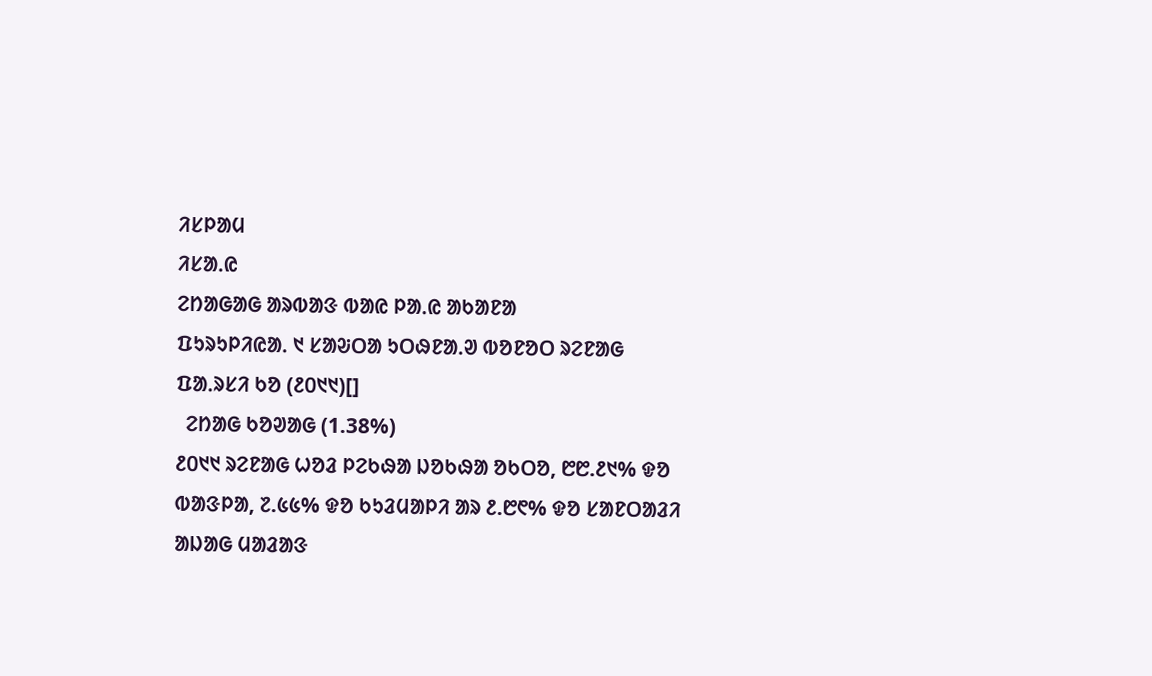ᱤᱥᱞᱟᱢ
ᱤᱥᱟᱹᱭ
ᱮᱴᱟᱜᱟᱜ ᱟᱨᱵᱟᱝ ᱵᱟᱭ ᱞᱟᱹᱭ ᱟᱠᱟᱱᱟ
ᱯᱩᱨᱩᱞᱤᱭᱟᱹ ᱑ ᱥᱟᱶᱛᱟ ᱩᱛᱷᱱᱟᱹᱣ ᱵᱚᱱᱚᱛ ᱨᱮᱱᱟᱜ ᱯᱟᱹᱨᱥᱤ ᱠᱚ (᱒᱐᱑᱑)[]
  ᱮᱴᱟᱜ ᱠᱚᱣᱟᱜ (1.38%)
᱒᱐᱑᱑ ᱨᱮᱱᱟᱜ ᱦᱚᱲ ᱞᱮᱠᱷᱟ ᱡᱚᱠᱷᱟ ᱚᱠᱛᱚ, ᱘᱘.᱒᱑% ᱫᱚ ᱵᱟᱝᱞᱟ, ᱗.᱕᱕% ᱫᱚ ᱠᱩᱲᱢᱟᱞᱤ ᱟᱨ ᱒.᱘᱖% ᱫᱚ ᱥᱟᱱᱛᱟᱲᱤ ᱟᱡᱟᱜ ᱢᱟᱲᱟᱝ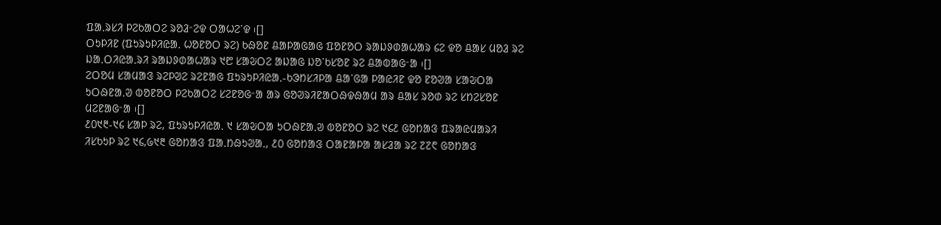ᱯᱟᱹᱨᱥᱤ ᱞᱮᱠᱟᱛᱮ ᱨᱚᱲᱼᱮᱫ ᱛᱟᱦᱮᱸᱫ ᱾[]
ᱛᱩᱞᱤᱱ (ᱯᱩᱨᱩᱞᱤᱭᱟᱹ ᱦᱚᱱᱚᱛ ᱨᱮ) ᱠᱷᱚᱱ ᱪᱟᱞᱟᱜᱟᱜ ᱯᱚᱱᱚᱛ ᱨᱟᱡᱽᱰᱟᱦᱟᱨ ᱔ᱮ ᱫᱚ ᱪᱟᱥ ᱢᱚᱲ ᱨᱮ ᱡᱟᱹᱛᱤᱭᱟᱹᱨᱤ ᱨᱟᱡᱽᱰᱟᱦᱟᱨ ᱑᱘ ᱥᱟᱶᱛᱮ ᱟᱡᱟᱜ ᱡᱚᱸᱠᱥᱚᱱ ᱨᱮ ᱪᱟᱵᱟᱜᱼᱟ ᱾[]
ᱮᱛᱚᱢ ᱥᱟᱢᱟᱝ ᱨᱮᱞᱣᱮ ᱨᱮᱱᱟᱜ ᱯᱩᱨᱩᱞᱤᱭᱟᱹ-ᱠᱳᱴᱥᱤᱞᱟ ᱪᱟᱸᱜᱟ ᱞᱟᱭᱤᱱ ᱫᱚ ᱱᱚᱣᱟ ᱥᱟᱶᱛᱟ ᱩᱛᱷᱱᱟᱹᱣ ᱵᱚᱱᱚᱛ ᱞᱮᱠᱟᱛᱮ ᱥᱮᱱᱚᱜᱼᱟ ᱟᱨ ᱜᱚᱣᱨᱤᱱᱟᱛᱷᱫᱷᱟᱢ ᱟᱨ ᱪᱟᱥ ᱨᱚᱰ ᱨᱮ ᱥᱴᱮᱥᱚᱱ ᱢᱮᱱᱟᱜᱼᱟ ᱾[]
᱒᱐᱑᱓-᱑᱔ ᱥᱟᱞ ᱨᱮ, ᱯᱩᱨᱩᱞᱤᱭᱟᱹ ᱑ ᱥᱟᱶᱛᱟ ᱩᱛᱷᱱᱟᱹᱣ ᱵᱚᱱᱚᱛ ᱨᱮ ᱑᱔᱒ ᱜᱚᱴᱟᱝ ᱯᱨᱟᱭᱢᱟᱨᱤ ᱤᱥᱠᱩᱞ ᱨᱮ ᱑᱔,᱙᱑᱓ ᱜᱚᱴᱟᱝ ᱯᱟᱹᱴᱷᱩᱣᱟᱹ, ᱒᱐ ᱜᱚᱴᱟᱝ ᱛᱟᱱᱟᱞᱟ ᱟᱥᱲᱟ ᱨᱮ ᱗᱗᱖ ᱜᱚᱴᱟᱝ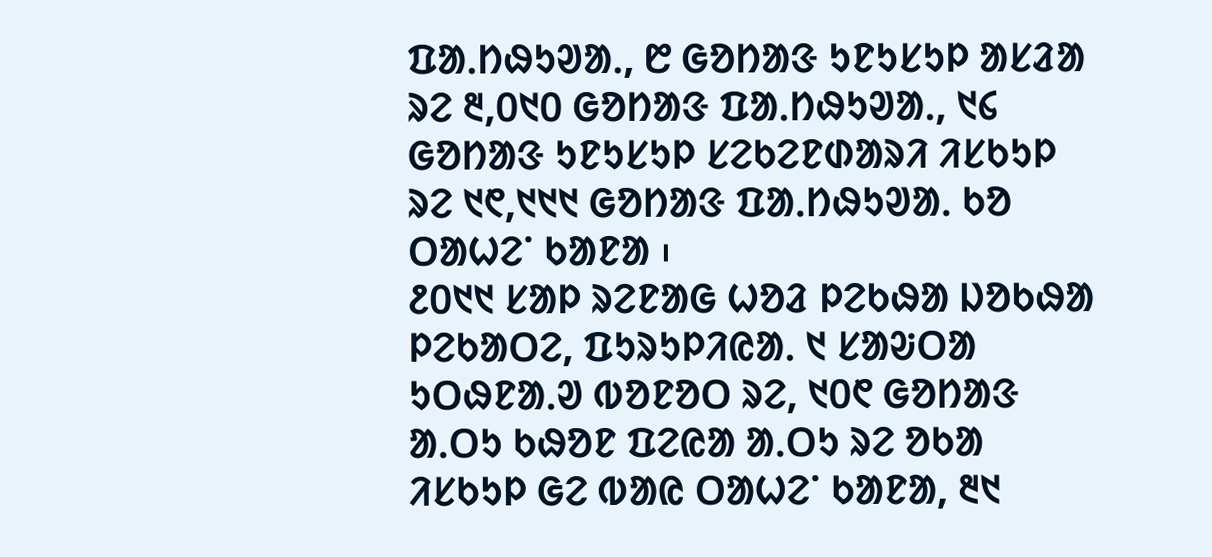ᱯᱟᱹᱴᱷᱩᱣᱟᱹ, ᱘ ᱜᱚᱴᱟᱝ ᱩᱱᱩᱥᱩᱞ ᱟᱥᱲᱟ ᱨᱮ ᱓,᱐᱑᱐ ᱜᱚᱴᱟᱝ ᱯᱟᱹᱴᱷᱩᱣᱟᱹ, ᱑᱔ ᱜᱚᱴᱟᱝ ᱩᱱᱩᱥᱩᱞ ᱥᱮᱠᱮᱱᱰᱟᱨᱤ ᱤᱥᱠᱩᱞ ᱨᱮ ᱑᱖,᱑᱑᱑ ᱜᱚᱴᱟᱝ ᱯᱟᱹᱴᱷᱩᱣᱟᱹ ᱠᱚ ᱛᱟᱦᱮᱸ ᱠᱟᱱᱟ ᱾
᱒᱐᱑᱑ ᱥᱟᱞ ᱨᱮᱱᱟᱜ ᱦᱚᱲ ᱞᱮᱠᱷᱟ ᱡᱚᱠᱷᱟ ᱞᱮᱠᱟᱛᱮ, ᱯᱩᱨᱩᱞᱤᱭᱟᱹ ᱑ ᱥᱟᱶᱛᱟ ᱩᱛᱷᱱᱟᱹᱣ ᱵᱚᱱᱚᱛ ᱨᱮ, ᱑᱐᱖ ᱜᱚᱴᱟᱝ ᱟᱹᱛᱩ ᱠᱷᱚᱱ ᱯᱮᱭᱟ ᱟᱹᱛᱩ ᱨᱮ ᱚᱠᱟ ᱤᱥᱠᱩᱞ ᱜᱮ ᱵᱟᱭ ᱛᱟᱦᱮᱸ ᱠᱟᱱᱟ, ᱓᱑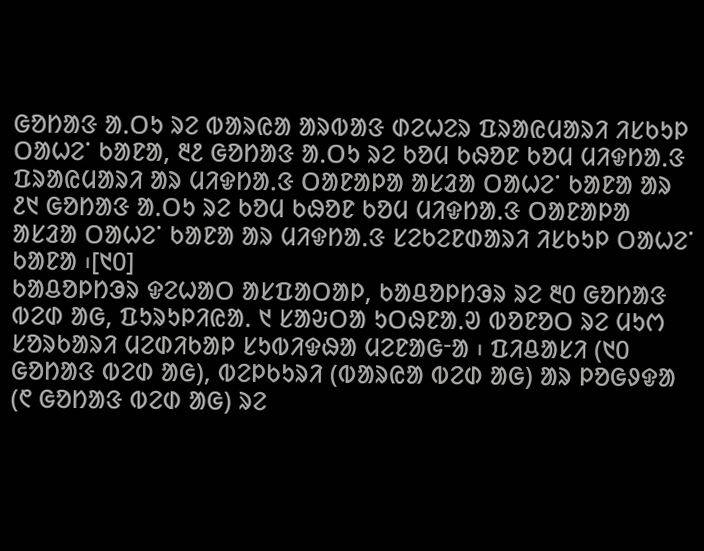ᱜᱚᱴᱟᱝ ᱟᱹᱛᱩ ᱨᱮ ᱵᱟᱨᱭᱟ ᱟᱨᱵᱟᱝ ᱰᱮᱦᱮᱨ ᱯᱨᱟᱭᱢᱟᱨᱤ ᱤᱥᱠᱩᱞ ᱛᱟᱦᱮᱸ ᱠᱟᱱᱟ, ᱓᱒ ᱜᱚᱴᱟᱝ ᱟᱹᱛᱩ ᱨᱮ ᱠᱚᱢ ᱠᱷᱚᱱ ᱠᱚᱢ ᱢᱤᱫᱴᱟᱹᱝ ᱯᱨᱟᱭᱢᱟᱨᱤ ᱟᱨ ᱢᱤᱫᱴᱟᱹᱝ ᱛᱟᱱᱟᱞᱟ ᱟᱥᱲᱟ ᱛᱟᱦᱮᱸ ᱠᱟᱱᱟ ᱟᱨ ᱒᱑ ᱜᱚᱴᱟᱝ ᱟᱹᱛᱩ ᱨᱮ ᱠᱚᱢ ᱠᱷᱚᱱ ᱠᱚᱢ ᱢᱤᱫᱴᱟᱹᱝ ᱛᱟᱱᱟᱞᱟ ᱟᱥᱲᱟ ᱛᱟᱦᱮᱸ ᱠᱟᱱᱟ ᱟᱨ ᱢᱤᱫᱴᱟᱹᱝ ᱥᱮᱠᱮᱱᱰᱟᱨᱤ ᱤᱥᱠᱩᱞ ᱛᱟᱦᱮᱸ ᱠᱟᱱᱟ ᱾[᱑᱐]
ᱠᱟᱪᱚᱞᱴᱳᱨ ᱫᱮᱦᱟᱛ ᱟᱥᱯᱟᱛᱟᱞ, ᱠᱟᱪᱚᱞᱴᱳᱨ ᱨᱮ ᱓᱐ ᱜᱚᱴᱟᱝ ᱵᱮᱰ ᱟᱜ, ᱯᱩᱨᱩᱞᱤᱭᱟᱹ ᱑ ᱥᱟᱶᱛᱟ ᱩᱛᱷᱱᱟᱹᱣ ᱵᱚᱱᱚᱛ ᱨᱮ ᱢᱩᱬ ᱥᱚᱨᱠᱟᱨᱤ ᱢᱮᱰᱤᱠᱟᱞ ᱥᱩᱵᱤᱫᱷᱟ ᱢᱮᱱᱟᱜᱼᱟ ᱾ ᱯᱤᱪᱟᱥᱤ (᱑᱐ ᱜᱚᱴᱟᱝ ᱵᱮᱰ ᱟᱜ), ᱵᱮᱞᱠᱩᱨᱤ (ᱵᱟᱨᱭᱟ ᱵᱮᱰ ᱟᱜ) ᱟᱨ ᱞᱚᱜᱽᱫᱟ (᱖ ᱜᱚᱴᱟᱝ ᱵᱮᱰ ᱟᱜ) ᱨᱮ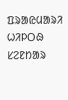ᱯᱨᱟᱭᱢᱟᱨᱤ ᱦᱤᱞᱛᱷ ᱥᱮᱱᱴᱟᱨ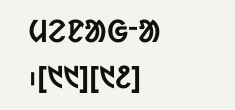ᱢᱮᱱᱟᱜᱼᱟ ᱾[᱑᱑][᱑᱒]